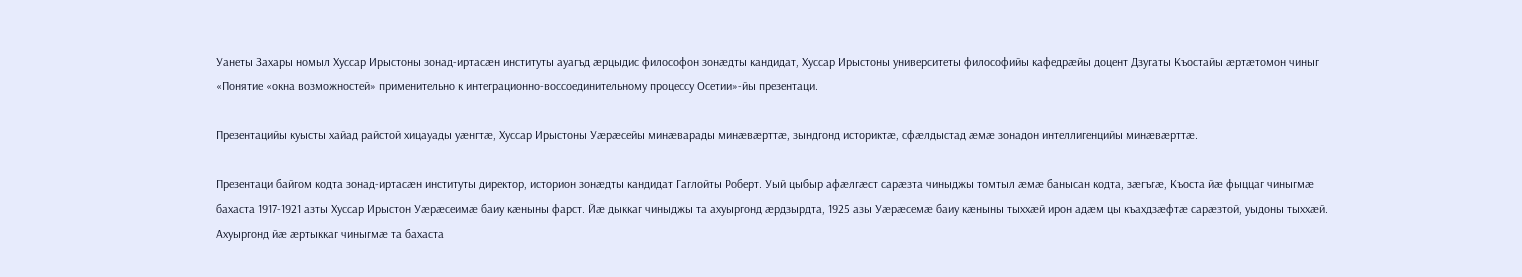Уанеты Захары номыл Хуссар Ирыстоны зонад-иртасæн институты ауагъд æрцыдис философон зонæдты кандидат, Хуссар Ирыстоны университеты философийы кафедрæйы доцент Дзугаты Къостайы æртæтомон чиныг  «Понятие «окна возможностей» применительно к интеграционно-воссоединительному процессу Осетии»-йы презентаци.

Презентацийы куысты хайад райстой хицауады уæнгтæ, Хуссар Ирыстоны Уæрæсейы минæварады минæвæрттæ, зындгонд историктæ, сфæлдыстад æмæ зонадон интеллигенцийы минæвæрттæ.

Презентаци байгом кодта зонад-иртасæн институты директор, историон зонæдты кандидат Гаглойты Роберт. Уый цыбыр афæлгæст сарæзта чиныджы томтыл æмæ банысан кодта, зæгъгæ, Къоста йæ фыццаг чиныгмæ бахаста 1917-1921 азты Хуссар Ирыстон Уæрæсеимæ баиу кæныны фарст. Йæ дыккаг чиныджы та ахуыргонд æрдзырдта, 1925 азы Уæрæсемæ баиу кæныны тыххæй ирон адæм цы къахдзæфтæ сарæзтой, уыдоны тыххæй. Ахуыргонд йæ æртыккаг чиныгмæ та бахаста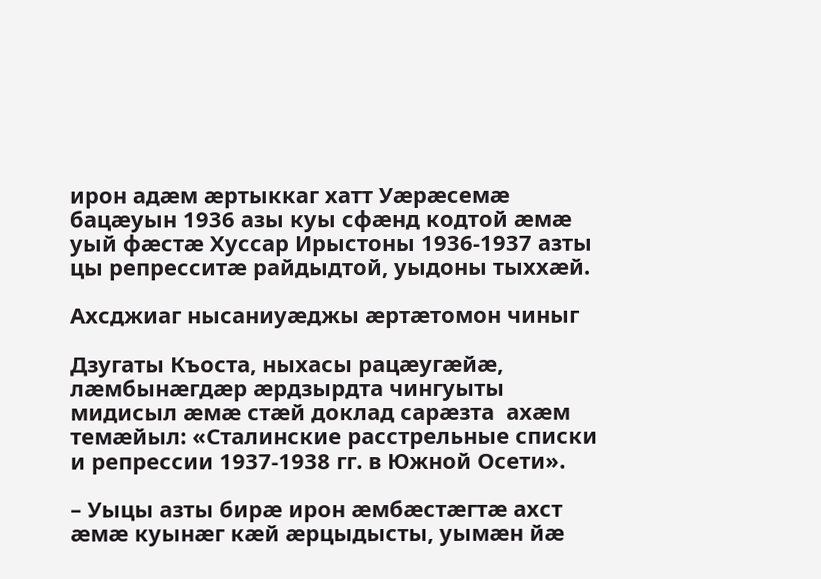ирон адæм æртыккаг хатт Уæрæсемæ бацæуын 1936 азы куы сфæнд кодтой æмæ уый фæстæ Хуссар Ирыстоны 1936-1937 азты цы репресситæ райдыдтой, уыдоны тыххæй.

Ахсджиаг нысаниуæджы æртæтомон чиныг

Дзугаты Къоста, ныхасы рацæугæйæ, лæмбынæгдæр æрдзырдта чингуыты мидисыл æмæ стæй доклад сарæзта  ахæм темæйыл: «Сталинские расстрельные списки и репрессии 1937-1938 гг. в Южной Осети».

– Уыцы азты бирæ ирон æмбæстæгтæ ахст æмæ куынæг кæй æрцыдысты, уымæн йæ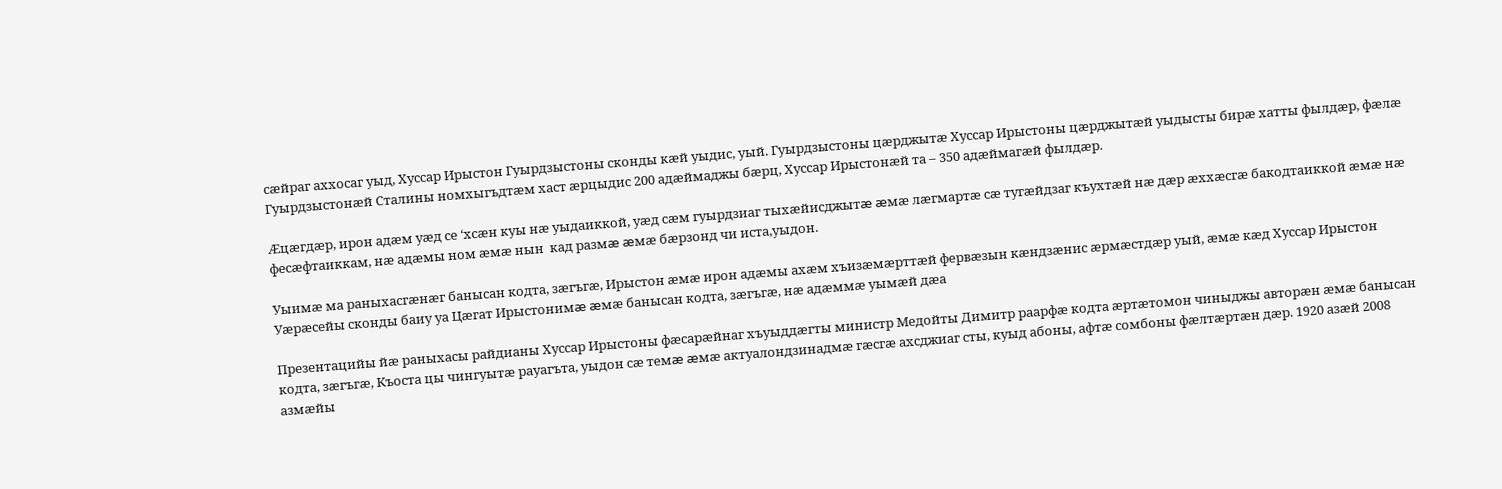сæйраг аххосаг уыд, Хуссар Ирыстон Гуырдзыстоны сконды кæй уыдис, уый. Гуырдзыстоны цæрджытæ Хуссар Ирыстоны цæрджытæй уыдысты бирæ хатты фылдæр, фæлæ Гуырдзыстонæй Сталины номхыгъдтæм хаст æрцыдис 200 адæймаджы бæрц, Хуссар Ирыстонæй та – 350 адæймагæй фылдæр.

Æцæгдæр, ирон адæм уæд се ‘хсæн куы нæ уыдаиккой, уæд сæм гуырдзиаг тыхæйисджытæ æмæ лæгмартæ сæ тугæйдзаг къухтæй нæ дæр æххæсгæ бакодтаиккой æмæ нæ фесæфтаиккам, нæ адæмы ном æмæ нын  кад размæ æмæ бæрзонд чи иста,уыдон.

Уыимæ ма раныхасгæнæг банысан кодта, зæгъгæ, Ирыстон æмæ ирон адæмы ахæм хъизæмæрттæй фервæзын кæндзæнис æрмæстдæр уый, æмæ кæд Хуссар Ирыстон Уæрæсейы сконды баиу уа Цæгат Ирыстонимæ æмæ банысан кодта, зæгъгæ, нæ адæммæ уымæй дæа

Презентацийы йæ раныхасы райдианы Хуссар Ирыстоны фæсарæйнаг хъуыддæгты министр Медойты Димитр раарфæ кодта æртæтомон чиныджы авторæн æмæ банысан кодта, зæгъгæ, Къоста цы чингуытæ рауагъта, уыдон сæ темæ æмæ актуалондзинадмæ гæсгæ ахсджиаг сты, куыд абоны, афтæ сомбоны фæлтæртæн дæр. 1920 азæй 2008 азмæйы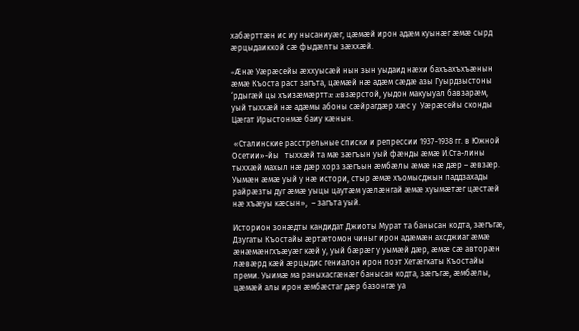хабæрттæн ис иу нысаниуæг, цæмæй ирон адæм куынæг æмæ сырд æрцыдаиккой сæ фыдæлты зæххæй.

«Æнæ Уæрæсейы æххуысæй нын зын уыдаид нæхи бахъахъхъæнын æмæ Къоста раст загъта, цæмæй нæ адæм сæдæ азы Гуырдзыстоны ‘рдыгæй цы хъизæмæрттæ æвзæрстой, уыдон макуыуал бавзарæм,  уый тыххæй нæ адæмы абоны сæйрагдæр хæс у  Уæрæсейы сконды  Цæгат Ирыстонмæ баиу кæнын.

 «Сталинские расстрельные списки и репрессии 1937-1938 гг. в Южной Осетии»-йы   тыххæй та мæ зæгъын уый фæнды æмæ И.Ста-лины тыххæй махыл нæ дæр хорз зæгъын æмбæлы æмæ нæ дæр – æвзæр. Уымæн æмæ уый у нæ истори, стыр æмæ хъомысджын паддзахады райрæзты дуг æмæ уыцы цаутæм уæлæнгай æмæ хуымæтæг цæстæй нæ хъæуы кæсын»,  – загъта уый.

Историон зонæдты кандидат Джиоты Мурат та банысан кодта, зæгъгæ, Дзугаты Къостайы æртæтомон чиныг ирон адæмæн ахсджиаг æмæ æнæмæнгхъæуæг кæй у, уый бæрæг у уымæй дæр, æмæ сæ авторæн лæвæрд кæй æрцыдис гениалон ирон поэт Хетæгкаты Къостайы преми. Уыимæ ма раныхасгæнæг банысан кодта, зæгъгæ, æмбæлы, цæмæй алы ирон æмбæстаг дæр базонгæ уа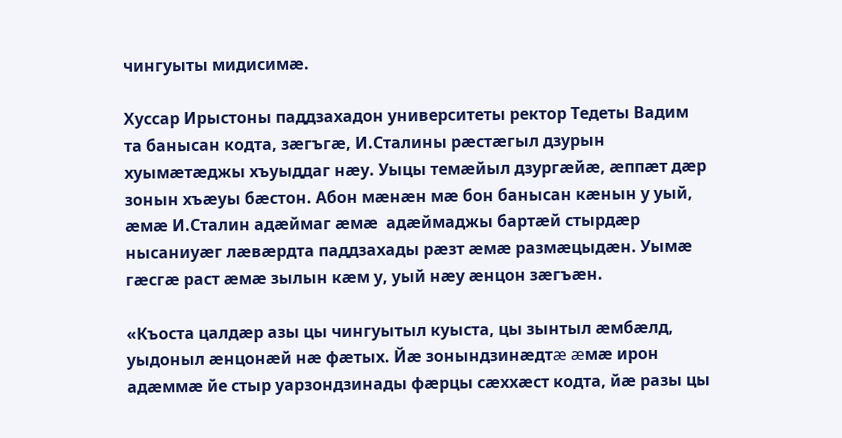чингуыты мидисимæ.

Хуссар Ирыстоны паддзахадон университеты ректор Тедеты Вадим та банысан кодта, зæгъгæ, И.Сталины рæстæгыл дзурын хуымæтæджы хъуыддаг нæу. Уыцы темæйыл дзургæйæ, æппæт дæр зонын хъæуы бæстон. Абон мæнæн мæ бон банысан кæнын у уый, æмæ И.Сталин адæймаг æмæ  адæймаджы бартæй стырдæр нысаниуæг лæвæрдта паддзахады рæзт æмæ размæцыдæн. Уымæ гæсгæ раст æмæ зылын кæм у, уый нæу æнцон зæгъæн.

«Къоста цалдæр азы цы чингуытыл куыста, цы зынтыл æмбæлд, уыдоныл æнцонæй нæ фæтых. Йæ зонындзинæдтæ æмæ ирон адæммæ йе стыр уарзондзинады фæрцы сæххæст кодта, йæ разы цы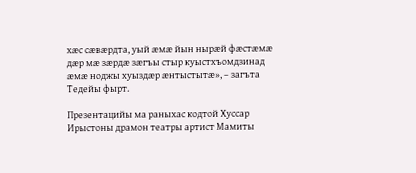хæс сæвæрдта, уый æмæ йын нырæй фæстæмæ дæр мæ зæрдæ зæгъы стыр куыстхъомдзинад æмæ ноджы хуыздæр æнтыстытæ», – загъта Тедейы фырт.

Презентацийы ма раныхас кодтой Хуссар Ирыстоны драмон театры артист Мамиты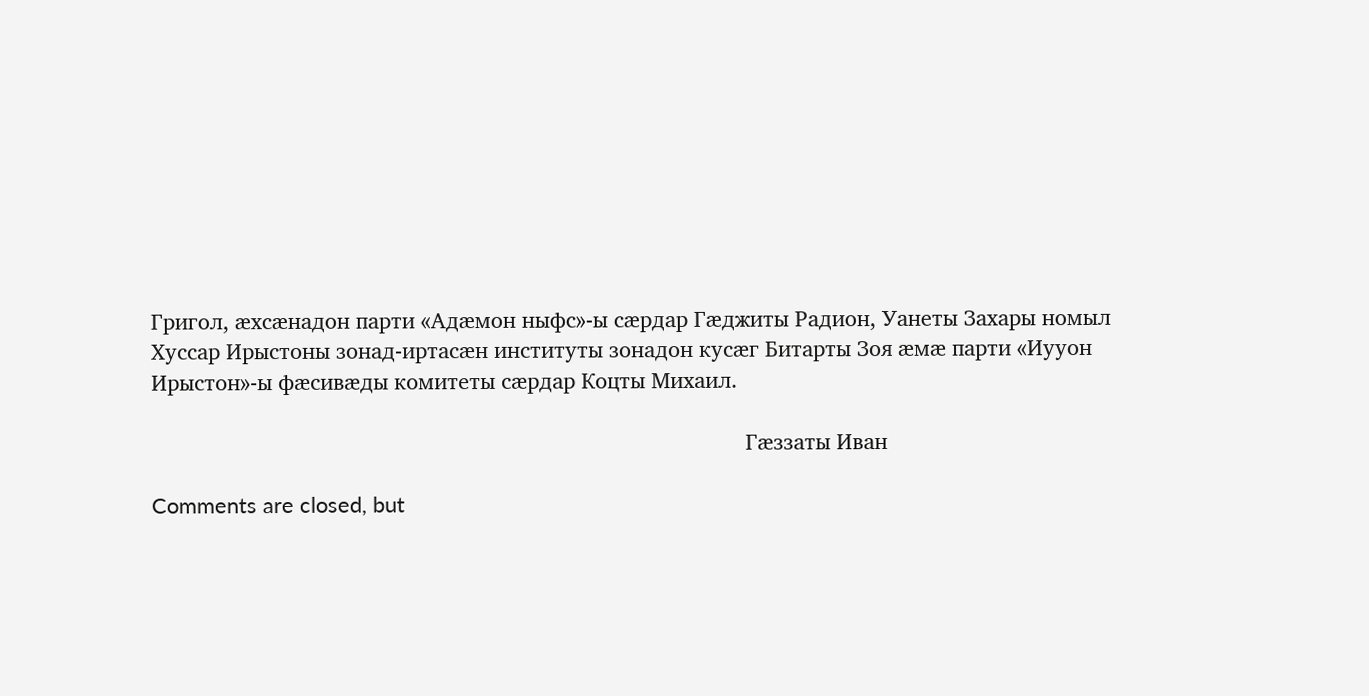Григол, æхсæнадон парти «Адæмон ныфс»-ы сæрдар Гæджиты Радион, Уанеты Захары номыл Хуссар Ирыстоны зонад-иртасæн институты зонадон кусæг Битарты Зоя æмæ парти «Иууон Ирыстон»-ы фæсивæды комитеты сæрдар Коцты Михаил.

                                                                                                   Гæззаты Иван

Comments are closed, but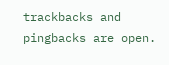trackbacks and pingbacks are open.